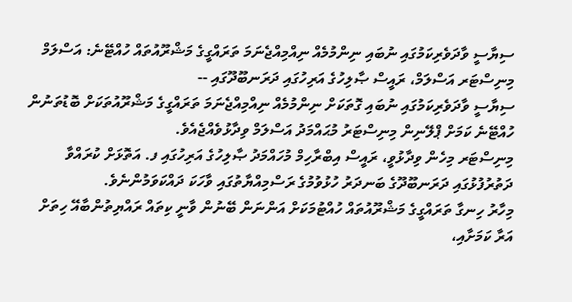ސިޔާސީ ވާދަވެރިކަމުގައި ނުބައި ނިންމުމެއް ނިއްމިއްޖެނަމަ ތަރައްގީގެ މަޝްރޫއުތައް ހުއްޓޭނެ: އަސްލަމް
މިނިސްޓަރ އަސްލަމް، ރައީސް ޞާލިހުގެ އަރިހުގައި ދަރަނބޫދޫގައި --
ސިޔާސީ ވާދަވެރިކަމުގައި ނުބައި ގޮތަކަށް ނިންމުމެއް ނިއްމިއްޖެނަމަ ތަރައްގީގެ މަޝްރޫއުތަކަށް ބޮޑުތަނުން ހުއްޓޭނެ ކަމަށް ޕްލޭނިން މިނިސްޓަރު މުޙައްމަދު އަސްލަމް ވިދާޅުވެއްޖެއެވެ.
މިނިސްޓަރ މިހެން ވިދާޅުވީ، ރައީސް އިބްރާހިމް މުހައްމަދު ޞާލިހުގެ އަރިހުގައި ފ. އަތޮޅަށް ކުރައްވާ ދަތުރުފުޅުގައި ދަރަނބޫދޫގެ ބަނދަރު ހުޅުވުމުގެ ރަސްމިއްޔާތުގައި ވާހަކަ ދައްކަވަމުންނެވެ.
މިހާރު ހިނގާ ތަރައްގީގެ މަޝްރޫއުތައް ހުއްޓުމަކަށް އަންނަން ބޭނުން ވާނީ ކިތައް ރައްޔިތުންބާއޭ ހިތަށް އަރާ ކަމަށާއި،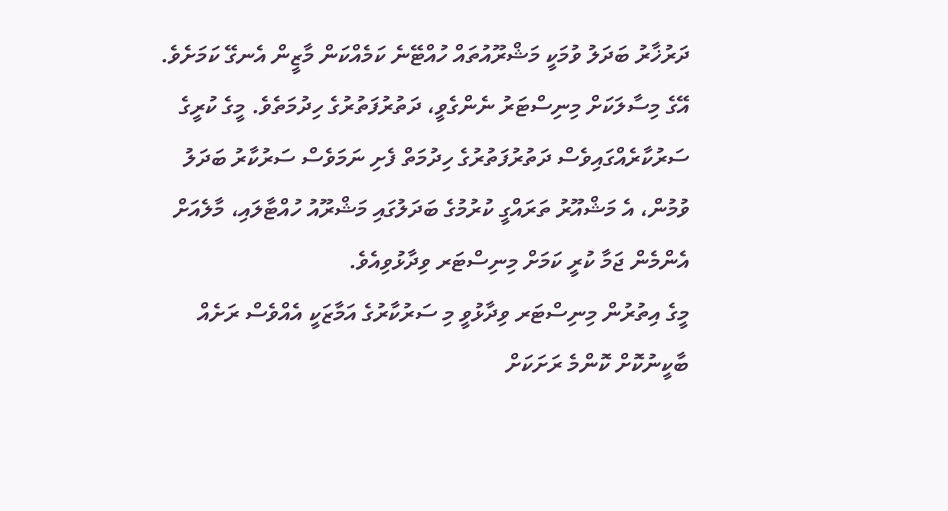ދަރުޚާރު ބަދަލު ވުމަކީ މަޝްރޫއުތައް ހުއްޓޭނެ ކަމެއްކަން މާޒީން އެނގޭ ކަމަށެވެ.
އޭގެ މިސާލަކަށް މިނިސްޓަރު ނެންގެވީ، ދަތުރުފަތުރުގެ ހިދުމަތެވެ. މީގެ ކުރީގެ ސަރުކާރެއްގައިވެސް ދަތުރުފަތުރުގެ ހިދުމަތް ފެށި ނަމަވެސް ސަރުކާރު ބަދަލު ވުމުން، އެ މަޝްއޫރު ތަރައްގީ ކުރުމުގެ ބަދަލުގައި މަޝްރޫއު ހުއްޓާލައި، މާލެއަށް އެންމެން ޖަމާ ކުރީ ކަމަށް މިނިސްޓަރ ވިދާޅުވިއެވެ.
މީގެ އިތުރުން މިނިސްޓަރ ވިދާޅުވީ މި ސަރުކާރުގެ އަމާޒަކީ އެއްވެސް ރަށެއް ބާކީނުކޮށް ކޮންމެ ރަށަކަށް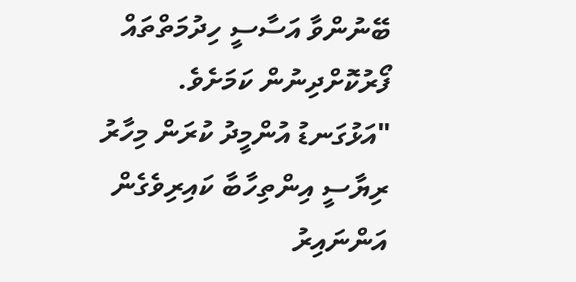ބޭނުންވާ އަސާސީ ހިދުމަތްތައް ފޯރުކޮށްދިނުން ކަމަށެވެ.
"އަޅުގަނޑު އުންމީދު ކުރަން މިހާރު ރިޔާސީ އިންތިހާބާ ކައިރިވެގެން އަންނައިރު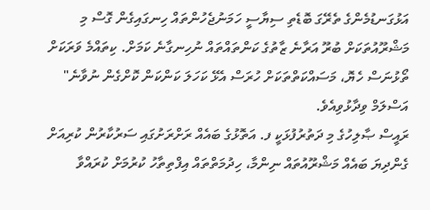އަޅުގަނޑުމެންގެ ތެރޭގަ ބޮޑެތި ސިޔާސީ ހަމަނުޖެހުންތައް ހިނގައިގެން ގޮސް މި މަޝްރޫއުތަކަށް ބުރޫ އަރާނެ ޒާތުގެ ކަންތައްތައް ނުހިނގާނެ ކަމަށް. ކިތައްމެ ވަރަކަށް ތޯޅުނަސް ހެޔޮ، މަސައްކަތްތަކަށް ހުރަސް އެޅޭ ކަހަލަ ކަންކަން ކޮށްގެން ނުވާނެ"
އަސްލަމް ވިދާޅުވިއެވެ.
ރައީސް ޞާލިހުގެ މި ދަތުރުފުޅަކީ ފ. އަތޮޅުގެ ބައެއް ރަށްރަށުގައި ސަރުކާރުން ކުރިއަށް ގެންދިޔަ ބައެއް މަޝްރޫއުތައް ނިންމާ، ހިދުމަތްތައް އިފްތިތާހު ކުރުމަށް ކުރައްވާ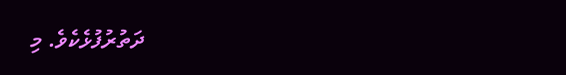ދަތުރުފުޅެކެވެ. މި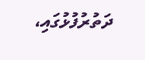ދަތުރުފުޅުގައި،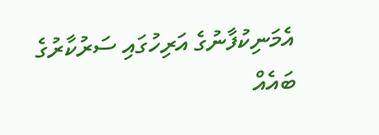އެމަނިކުފާނުގެ އަރިހުގައި ސަރުކާރުގެ ބައެއް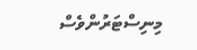މިނިސްޓަރުންވެސް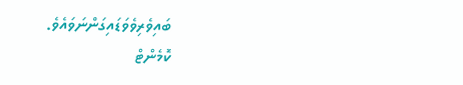ބައިވެރިވެވަޑައިގަންނަވައެވެ.
ކޮމެންޓް